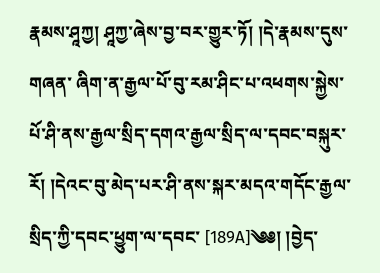རྣམས་ཤཱཀྱ། ཤཱཀྱ་ཞེས་བྱ་བར་གྱུར་ཏོ། །དེ་རྣམས་དུས་གཞན་ ཞིག་ན་རྒྱལ་པོ་བུ་རམ་ཤིང་པ་འཕགས་སྐྱེས་པོ་ཤི་ནས་རྒྱལ་སྲིད་དགའ་རྒྱལ་སྲིད་ལ་དབང་བསྐུར་རོ། །དེའང་བུ་མེད་པར་ཤི་ནས་སྐར་མདའ་གདོང་རྒྱལ་སྲིད་ཀྱི་དབང་ཕྱུག་ལ་དབང་ [189A]༄༅། །བྱེད་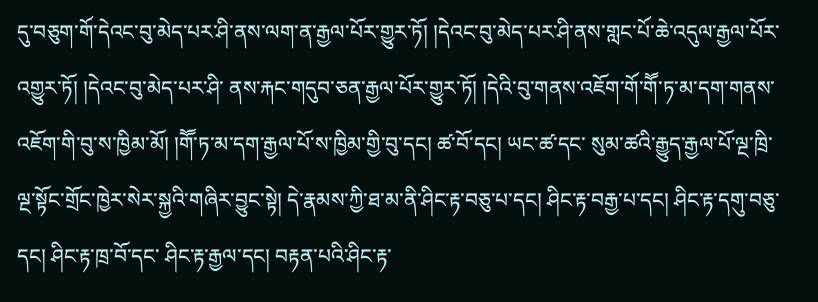དུ་བཅུག་གོ་དེའང་བུ་མེད་པར་ཤི་ནས་ལག་ན་རྒྱལ་པོར་གྱུར་ཏོ། །དེའང་བུ་མེད་པར་ཤི་ནས་གླང་པོ་ཆེ་འདུལ་རྒྱལ་པོར་འགྱུར་ཏོ། །དེའང་བུ་མེད་པར་ཤི་ ནས་རྐང་གདུབ་ཅན་རྒྱལ་པོར་གྱུར་ཏོ། །དེའི་བུ་གནས་འཇོག་གོ་གཽ་ཏ་མ་དག་གནས་འཇོག་གི་བུ་ས་ཁྱིམ་མོ། །གཽ་ཏ་མ་དག་རྒྱལ་པོ་ས་ཁྱིམ་གྱི་བུ་དང། ཚ་བོ་དང། ཡང་ཚ་དང་ སུམ་ཚའི་རྒྱུད་རྒྱལ་པོ་ལྔ་ཁྲི་ལྔ་སྟོང་གྲོང་ཁྱེར་སེར་སྐྱའི་གཞིར་བྱུང་སྟེ། དེ་རྣམས་ཀྱི་ཐ་མ་ནི་ཤིང་རྟ་བཅུ་པ་དང། ཤིང་རྟ་བརྒྱ་པ་དང། ཤིང་རྟ་དགུ་བཅུ་དང། ཤིང་རྟ་ཁྲ་བོ་དང་ ཤིང་རྟ་རྒྱལ་དང། བརྟན་པའི་ཤིང་རྟ་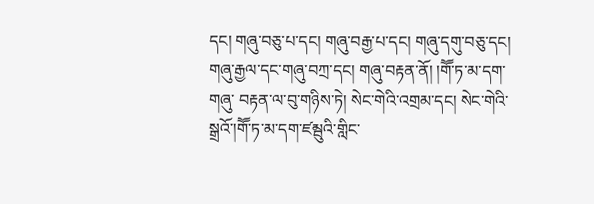དང། གཞུ་བཅུ་པ་དང། གཞུ་བརྒྱ་པ་དང། གཞུ་དགུ་བཅུ་དང། གཞུ་རྒྱལ་དང་གཞུ་བཀྲ་དང། གཞུ་བརྟན་ནོ། །གཽ་ཏ་མ་དག་གཞུ་ བརྟན་ལ་བུ་གཉིས་ཏེ། སེང་གེའི་འགྲམ་དང། སེང་གེའི་སྒྲའོ་།གཽ་ཏ་མ་དག་ཛམྦུའི་གླིང་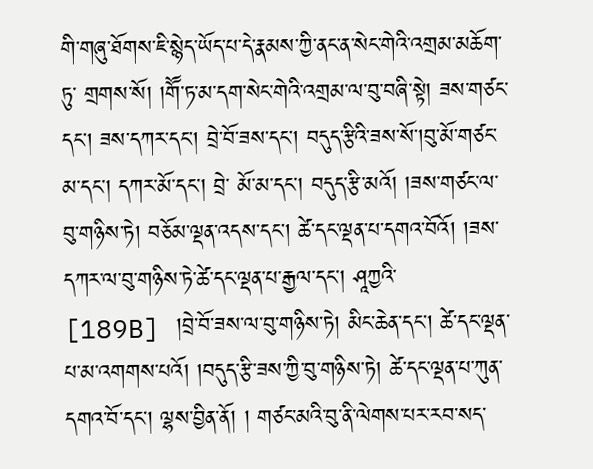གི་གཞུ་ཐོགས་ཇི་སྙེད་ཡོད་པ་དེ་རྣམས་ཀྱི་ནང་ན་སེང་གེའི་འགྲམ་མཆོག་ཏུ་ གྲགས་སོ། །གཽ་ཏ་མ་དག་སེང་གེའི་འགྲམ་ལ་བུ་བཞི་སྟེ། ཟས་གཙང་དང། ཟས་དཀར་དང། བྲེ་བོ་ཟས་དང། བདུད་རྩིའི་ཟས་སོ་།བུ་མོ་གཙང་མ་དང། དཀར་མོ་དང། བྲེ་ མོ་མ་དང། བདུད་རྩི་མའོ། །ཟས་གཙང་ལ་བུ་གཉིས་ཏེ། བཅོམ་ལྡན་འདས་དང། ཚེ་དང་ལྡན་པ་དགའ་བོའོ། །ཟས་དཀར་ལ་བུ་གཉིས་ཏེ་ཚེ་དང་ལྡན་པ་རྒྱལ་དང། ཤཱཀྱའི་ [189B] །བྲེ་བོ་ཟས་ལ་བུ་གཉིས་ཏེ། མིང་ཆེན་དང། ཚེ་དང་ལྡན་པ་མ་འགགས་པའོ། །བདུད་རྩི་ཟས་ཀྱི་བུ་གཉིས་ཏེ། ཚེ་དང་ལྡན་པ་ཀུན་དགའ་བོ་དང། ལྷས་བྱིན་ནོ། ། གཙང་མའི་བུ་ནི་ལེགས་པར་རབ་སད་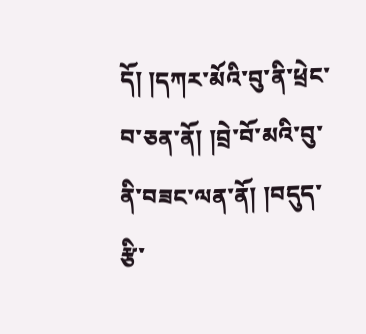དོ། །དཀར་མོའི་བུ་ནི་ཕྲེང་བ་ཅན་ནོ། །བྲེ་བོ་མའི་བུ་ནི་བཟང་ལན་ནོ། །བདུད་རྩི་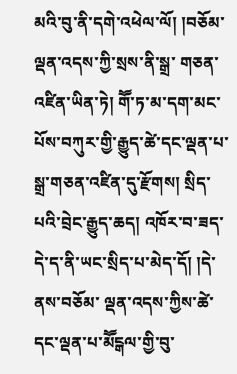མའི་བུ་ནི་དགེ་འཕེལ་ལོ། །བཅོམ་ལྡན་འདས་ཀྱི་སྲས་ནི་སྒྲ་ གཅན་འཛིན་ཡིན་ཏེ། གཽ་ཏ་མ་དག་མང་པོས་བཀུར་གྱི་རྒྱུད་ཚེ་དང་ལྡན་པ་སྒྲ་གཅན་འཛིན་དུ་རྫོགས། སྲིད་པའི་བྲེང་རྒྱུད་ཆད། འཁོར་བ་ཟད་དེ་ད་ནི་ཡང་སྲིད་པ་མེད་དོ། །དེ་ནས་བཅོམ་ ལྡན་འདས་ཀྱིས་ཚེ་དང་ལྡན་པ་མཽངྒལ་གྱི་བུ་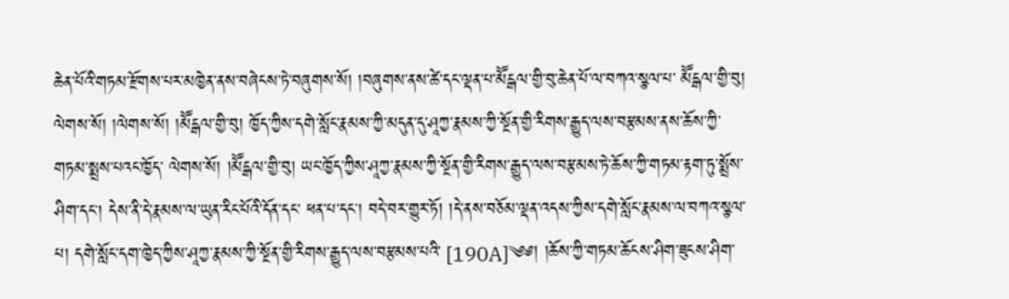ཆེན་པོའི་གཏམ་རྫོགས་པར་མཁྱེན་ནས་བཞེངས་ཏེ་བཞུགས་སོ། །བཞུགས་ནས་ཚེ་དང་ལྡན་པ་མཽངྒལ་གྱི་བུ་ཆེན་པོ་ལ་བཀའ་སྩལ་པ་ མཽངྒལ་གྱི་བུ། ལེགས་སོ། །ལེགས་སོ། །མཽངྒལ་གྱི་བུ། ཁྱོད་ཀྱིས་དགེ་སློང་རྣམས་ཀྱི་མདུན་དུ་ཤཱཀྱ་རྣམས་ཀྱི་སྔོན་གྱི་རིགས་རྒྱུད་ལས་བརྩམས་ནས་ཆོས་ཀྱི་གཏམ་སྨྲས་པའང་ཁྱོད་ ལེགས་སོ། །མཽངྒལ་གྱི་བུ། ཡང་ཁྱོད་ཀྱིས་ཤཱཀྱ་རྣམས་ཀྱི་སྔོན་གྱི་རིགས་རྒྱུད་ལས་བརྩམས་ཏེ་ཆོས་ཀྱི་གཏམ་རྟག་ཏུ་སྨྲོས་ཤིག་དང། དེས་ནི་དེ་རྣམས་ལ་ཡུན་རིང་པོའི་དོན་དང་ ཕན་པ་དང། བདེ་བར་གྱུར་ཏོ། །དེ་ནས་བཅོམ་ལྡན་འདས་ཀྱིས་དགེ་སློང་རྣམས་ལ་བཀའ་སྩལ་པ། དགེ་སློང་དག་ཁྱེད་ཀྱིས་ཤཱཀྱ་རྣམས་ཀྱི་སྔོན་གྱི་རིགས་རྒྱུད་ལས་བརྩམས་པའི་ [190A]༄༅། །ཆོས་ཀྱི་གཏམ་ཆོངས་ཤིག་ཟུངས་ཤིག་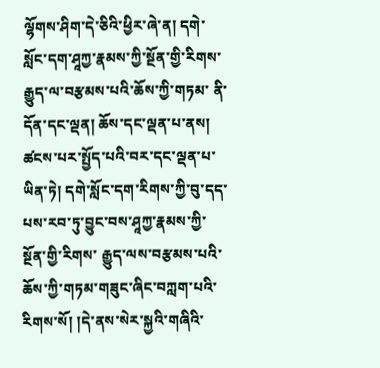ལྷོགས་ཤིག་དེ་ཅིའི་ཕྱིར་ཞེ་ན། དགེ་སློང་དག་ཤཱཀྱ་རྣམས་ཀྱི་སྔོན་གྱི་རིགས་རྒྱུད་ལ་བརྩམས་པའི་ཆོས་ཀྱི་གཏམ་ ནི་དོན་དང་ལྡན། ཆོས་དང་ལྡན་པ་ནས། ཚངས་པར་སྤྱོད་པའི་བར་དང་ལྡན་པ་ཡིན་ཏེ། དགེ་སློང་དག་རིགས་ཀྱི་བུ་དད་པས་རབ་ཏུ་བྱུང་བས་ཤཱཀྱ་རྣམས་ཀྱི་སྔོན་གྱི་རིགས་ རྒྱུད་ལས་བརྩམས་པའི་ཆོས་ཀྱི་གཏམ་གཟུང་ཞིང་བཀླག་པའི་རིགས་སོ། །དེ་ནས་སེར་སྐྱའི་གཞིའི་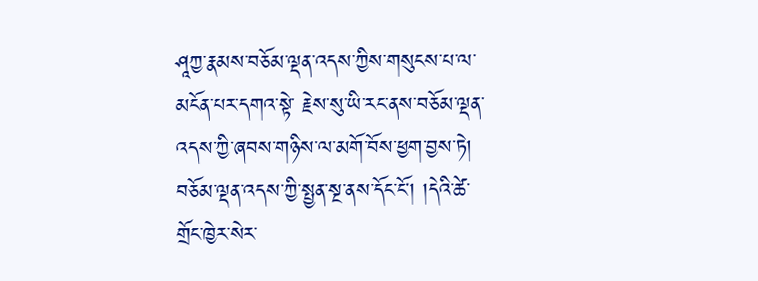ཤཱཀྱ་རྣམས་བཅོམ་ལྡན་འདས་ཀྱིས་གསུངས་པ་ལ་མངོན་པར་དགའ་སྟེ་ རྗེས་སུ་ཡི་རང་ནས་བཅོམ་ལྡན་འདས་ཀྱི་ཞབས་གཉིས་ལ་མགོ་བོས་ཕྱག་བྱས་ཏེ། བཅོམ་ལྡན་འདས་ཀྱི་སྤྱན་སྔ་ནས་དོང་ངོ། །དེའི་ཚེ་གྲོང་ཁྱེར་སེར་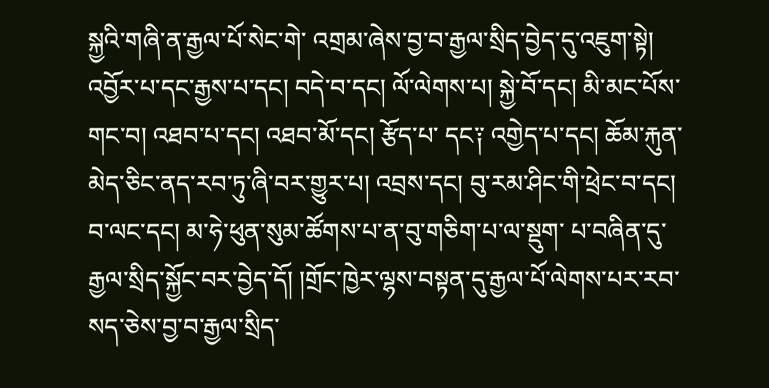སྐྱའི་གཞི་ན་རྒྱལ་པོ་སེང་གེ་ འགྲམ་ཞེས་བྱ་བ་རྒྱལ་སྲིད་བྱེད་དུ་འཇུག་སྟེ། འབྱོར་པ་དང་རྒྱས་པ་དང། བདེ་བ་དང། ལོ་ལེགས་པ། སྐྱེ་བོ་དང། མི་མང་པོས་གང་བ། འཐབ་པ་དང། འཐབ་མོ་དང། རྩོད་པ་ དང༑ འགྱེད་པ་དང། ཆོམ་རྐུན་མེད་ཅིང་ནད་རབ་ཏུ་ཞི་བར་གྱུར་པ། འབྲས་དང། བུ་རམ་ཤིང་གི་ཕྲེང་བ་དང། བ་ལང་དང། མ་ཧེ་ཕུན་སུམ་ཚོགས་པ་ན་བུ་གཅིག་པ་ལ་སྡུག་ པ་བཞིན་དུ་རྒྱལ་སྲིད་སྐྱོང་བར་བྱེད་དོ། །གྲོང་ཁྱེར་ལྷས་བསྟན་དུ་རྒྱལ་པོ་ལེགས་པར་རབ་སད་ཅེས་བྱ་བ་རྒྱལ་སྲིད་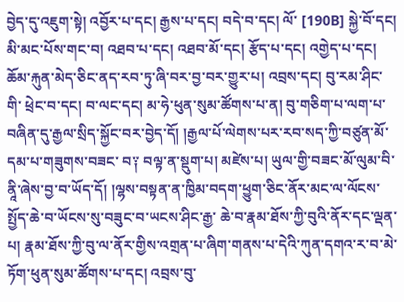བྱེད་དུ་འཇུག་སྟེ། འབྱོར་པ་དང། རྒྱས་པ་དང། བདེ་བ་དང། ལོ་ [190B] སྐྱེ་བོ་དང། མི་མང་པོས་གང་བ། འཐབ་པ་དང། འཐབ་མོ་དང། རྩོད་པ་དང། འགྱེད་པ་དང། ཆོམ་རྐུན་མེད་ཅིང་ནད་རབ་ཏུ་ཞི་བར་བྱ་བར་གྱུར་པ། འབྲས་དང། བུ་རམ་ཤིང་གི་ ཕྲེང་བ་དང། བ་ལང་དང། མ་ཧེ་ཕུན་སུམ་ཚོགས་པ་ན། བུ་གཅིག་པ་ལག་པ་བཞིན་དུ་རྒྱལ་སྲིད་སྐྱོང་བར་བྱེད་དོ། །རྒྱལ་པོ་ལེགས་པར་རབ་སད་ཀྱི་བཙུན་མོ་དམ་པ་གཟུགས་བཟང་ བ༑ བལྟ་ན་སྡུག་པ། མཛེས་པ། ཡུལ་གྱི་བཟང་མོ་ལུམ་བི་ནཱི་ཞེས་བྱ་བ་ཡོད་དོ། །ལྷས་བསྟན་ན་ཁྱིམ་བདག་ཕྱུག་ཅིང་ནོར་མང་ལ་ལོངས་སྤྱོད་ཆེ་བ་ཡོངས་སུ་བཟུང་བ་ཡངས་ཤིང་རྒྱ་ ཆེ་བ་རྣམ་ཐོས་ཀྱི་བུའི་ནོར་དང་ལྡན་པ། རྣམ་ཐོས་ཀྱི་བུ་ལ་ནོར་གྱིས་འགྲན་པ་ཞིག་གནས་པ་དེའི་ཀུན་དགའ་ར་བ་མེ་ཏོག་ཕུན་སུམ་ཚོགས་པ་དང། འབྲས་བུ་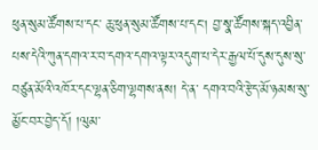ཕུན་སུམ་ཚོགས་པ་དང་ ཆུ་ཕུན་སུམ་ཚོགས་པ་དང། བྱ་སྣ་ཚོགས་སྐད་འབྱིན་པས་དེའི་ཀུན་དགའ་ར་བ་དགའ་དགའ་ལྟར་འདུག་པ་དེར་རྒྱལ་པོ་དུས་དུས་སུ་བཙུན་མོའི་འཁོར་དང་ལྷན་ཅིག་ལྷགས་ནས། དེ་ན་ དགའ་བའི་རྩེད་མོ་ཉམས་སུ་མྱོང་བར་བྱེད་དོ། །ལུམ་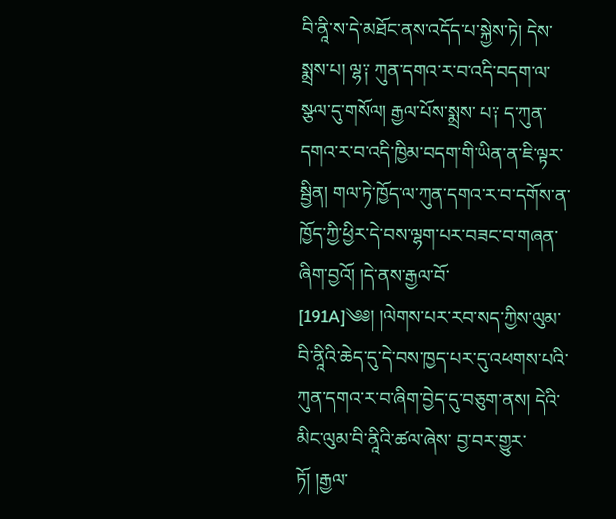བི་ནཱི་ས་དེ་མཐོང་ནས་འདོད་པ་སྐྱེས་ཏེ། དེས་སྨྲས་པ། ལྷ༑ ཀུན་དགའ་ར་བ་འདི་བདག་ལ་སྩལ་དུ་གསོལ། རྒྱལ་པོས་སྨྲས་ པ༑ ད་ཀུན་དགའ་ར་བ་འདི་ཁྱིམ་བདག་གི་ཡིན་ན་ཇི་ལྟར་སྦྱིན། གལ་ཏེ་ཁྱོད་ལ་ཀུན་དགའ་ར་བ་དགོས་ན་ཁྱོད་ཀྱི་ཕྱིར་དེ་བས་ལྷག་པར་བཟང་བ་གཞན་ཞིག་བྱའོ། །དེ་ནས་རྒྱལ་བོ་ [191A]༄༅། །ལེགས་པར་རབ་སད་ཀྱིས་ལུམ་བི་ནཱིའི་ཆེད་དུ་དེ་བས་ཁྱད་པར་དུ་འཕགས་པའི་ཀུན་དགའ་ར་བ་ཞིག་བྱེད་དུ་བཅུག་ནས། དེའི་མིང་ལུམ་བི་ནཱིའི་ཚལ་ཞེས་ བྱ་བར་གྱུར་ཏོ། །རྒྱལ་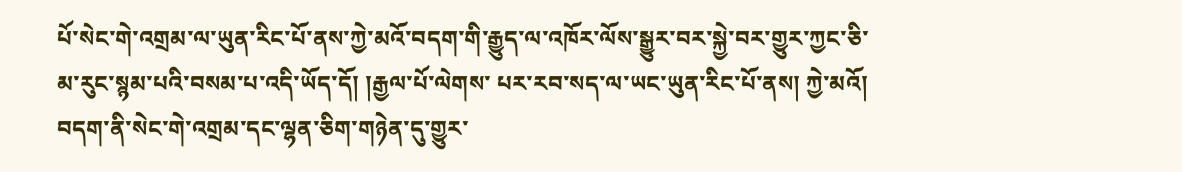པོ་སེང་གེ་འགྲམ་ལ་ཡུན་རིང་པོ་ནས་ཀྱེ་མའོ་བདག་གི་རྒྱུད་ལ་འཁོར་ལོས་སྒྱུར་བར་སྐྱེ་བར་གྱུར་ཀྱང་ཅི་མ་རུང་སྙམ་པའི་བསམ་པ་འདི་ཡོད་དོ། །རྒྱལ་པོ་ལེགས་ པར་རབ་སད་ལ་ཡང་ཡུན་རིང་པོ་ནས། ཀྱེ་མའོ། བདག་ནི་སེང་གེ་འགྲམ་དང་ལྷན་ཅིག་གཉེན་དུ་གྱུར་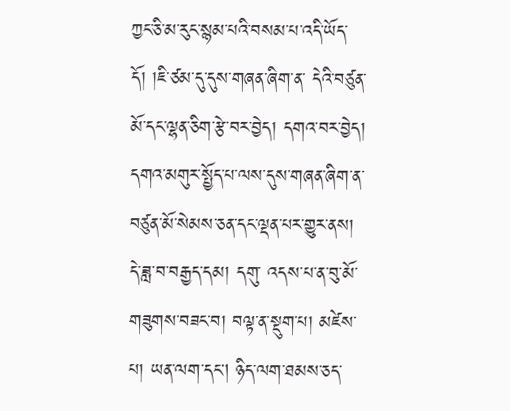ཀྱང་ཅི་མ་རུང་སྙམ་པའི་བསམ་པ་འདི་ཡོད་དོ། །ཇི་ཙམ་དུ་དུས་གཞན་ཞིག་ན་ དེའི་བཙུན་མོ་དང་ལྷན་ཅིག་རྩེ་བར་བྱེད། དགའ་བར་བྱེད། དགའ་མགུར་སྤྱོད་པ་ལས་དུས་གཞན་ཞིག་ན་བཙུན་མོ་སེམས་ཅན་དང་ལྡན་པར་གྱུར་ནས། དེ་ཟླ་བ་བརྒྱད་དམ། དགུ་ འདས་པ་ན་བུ་མོ་གཟུགས་བཟང་བ། བལྟ་ན་སྡུག་པ། མཛེས་པ། ཡན་ལག་དང། ཉིད་ལག་ཐམས་ཅད་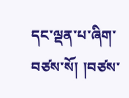དང་ལྡན་པ་ཞིག་བཙས་སོ། །བཙས་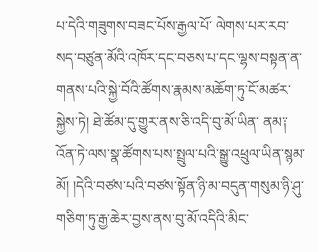པ་དེའི་གཟུགས་བཟང་པོས་རྒྱལ་པོ་ ལེགས་པར་རབ་སད་བཙུན་མོའི་འཁོར་དང་བཅས་པ་དང་ལྷས་བསྟན་ན་གནས་པའི་སྐྱེ་བོའི་ཚོགས་རྣམས་མཆོག་ཏུ་ངོ་མཚར་སྐྱེས་ཏེ། ཐེ་ཚོམ་དུ་གྱུར་ནས་ཅི་འདི་བུ་མོ་ཡིན་ ནམ༑ འོན་ཏེ་ལས་སྣ་ཚོགས་པས་སྤྲུལ་པའི་སྒྱུ་འཕྲུལ་ཡིན་སྙམ་མོ། །དེའི་བཙས་པའི་བཙས་སྟོན་ཉི་མ་བདུན་གསུམ་ཉི་ཤུ་གཅིག་ཏུ་རྒྱ་ཆེར་བྱས་ནས་བུ་མོ་འདིའི་མིང་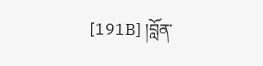[191B] །བློན་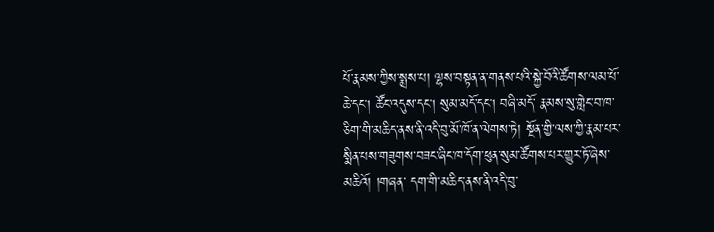པོ་རྣམས་ཀྱིས་སྨྲས་པ། ལྷས་བསྟན་ན་གནས་པའི་སྐྱེ་བོའི་ཚོགས་ལམ་པོ་ཆེ་དང། ཚོང་འདུས་དང། སུམ་མདོ་དང། བཞི་མདོ་ རྣམས་སུ་གླེང་བ་ཁ་ཅིག་གི་མཆིད་ནས་ནི་འདི་བུ་མོ་ཁོ་ན་ལེགས་ཏེ། སྔོན་གྱི་ལས་ཀྱི་རྣམ་པར་སྨིན་པས་གཟུགས་བཟང་ཞིང་ཁ་དོག་ཕུན་སུམ་ཚོགས་པར་གྱུར་ཏོ་ཞེས་མཆིའོ། །གཞན་ དག་གི་མཆིད་ནས་ནི་འདི་བུ་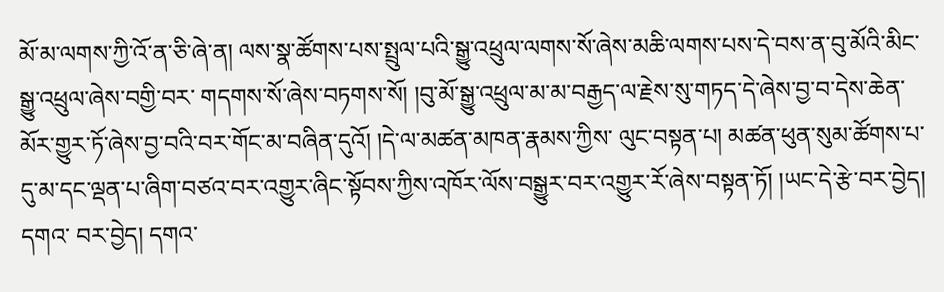མོ་མ་ལགས་ཀྱི་འོ་ན་ཅི་ཞེ་ན། ལས་སྣ་ཚོགས་པས་སྤྲུལ་པའི་སྒྱུ་འཕྲུལ་ལགས་སོ་ཞེས་མཆི་ལགས་པས་དེ་བས་ན་བུ་མོའི་མིང་སྒྱུ་འཕྲུལ་ཞེས་བགྱི་བར་ གདགས་སོ་ཞེས་བཏགས་སོ། །བུ་མོ་སྒྱུ་འཕྲུལ་མ་མ་བརྒྱད་ལ་རྗེས་སུ་གཏད་དེ་ཞེས་བྱ་བ་དེས་ཆེན་མོར་གྱུར་ཏོ་ཞེས་བྱ་བའི་བར་གོང་མ་བཞིན་དུའོ། །དེ་ལ་མཚན་མཁན་རྣམས་ཀྱིས་ ལུང་བསྟན་པ། མཚན་ཕུན་སུམ་ཚོགས་པ་དུ་མ་དང་ལྡན་པ་ཞིག་བཙའ་བར་འགྱུར་ཞིང་སྟོབས་ཀྱིས་འཁོར་ལོས་བསྒྱུར་བར་འགྱུར་རོ་ཞེས་བསྟན་ཏོ། །ཡང་དེ་རྩེ་བར་བྱེད། དགའ་ བར་བྱེད། དགའ་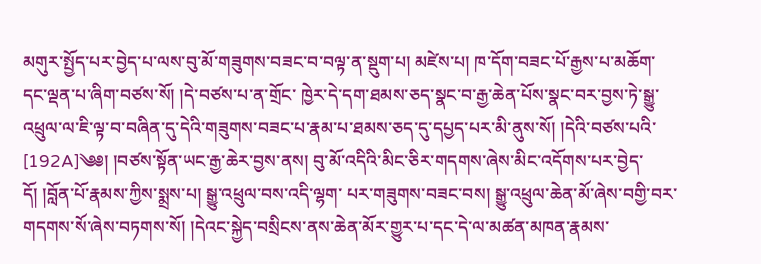མགུར་སྤྱོད་པར་བྱེད་པ་ལས་བུ་མོ་གཟུགས་བཟང་བ་བལྟ་ན་སྡུག་པ། མཛེས་པ། ཁ་དོག་བཟང་པོ་རྒྱས་པ་མཆོག་དང་ལྡན་པ་ཞིག་བཙས་སོ། །དེ་བཙས་པ་ན་གྲོང་ ཁྱེར་དེ་དག་ཐམས་ཅད་སྣང་བ་རྒྱ་ཆེན་པོས་སྣང་བར་བྱས་ཏེ་སྒྱུ་འཕྲུལ་ལ་ཇི་ལྟ་བ་བཞིན་དུ་དེའི་གཟུགས་བཟང་པ་རྣམ་པ་ཐམས་ཅད་དུ་དཔྱད་པར་མི་ནུས་སོ། །དེའི་བཙས་པའི་ [192A]༄༅། །བཙས་སྟོན་ཡང་རྒྱ་ཆེར་བྱས་ནས། བུ་མོ་འདིའི་མིང་ཅིར་གདགས་ཞེས་མིང་འདོགས་པར་བྱེད་དོ། །བློན་པོ་རྣམས་ཀྱིས་སྨྲས་པ། སྒྱུ་འཕྲུལ་བས་འདི་ལྷག་ པར་གཟུགས་བཟང་བས། སྒྱུ་འཕྲུལ་ཆེན་མོ་ཞེས་བགྱི་བར་གདགས་སོ་ཞེས་བཏགས་སོ། །དེའང་སྐྱེད་བསྲིངས་ནས་ཆེན་མོར་གྱུར་པ་དང་དེ་ལ་མཚན་མཁན་རྣམས་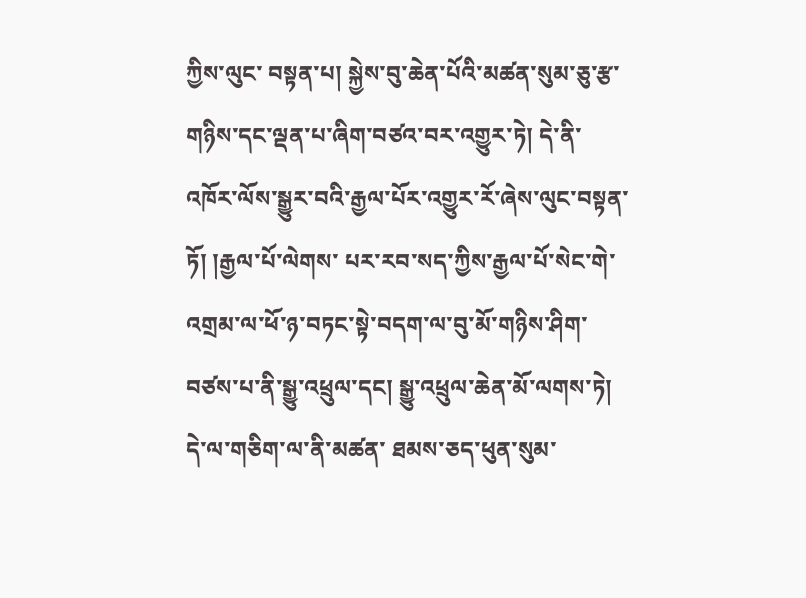ཀྱིས་ལུང་ བསྟན་པ། སྐྱེས་བུ་ཆེན་པོའི་མཚན་སུམ་ཅུ་རྩ་གཉིས་དང་ལྡན་པ་ཞིག་བཙའ་བར་འགྱུར་ཏེ། དེ་ནི་འཁོར་ལོས་སྒྱུར་བའི་རྒྱལ་པོར་འགྱུར་རོ་ཞེས་ལུང་བསྟན་ཏོ། །རྒྱལ་པོ་ལེགས་ པར་རབ་སད་ཀྱིས་རྒྱལ་པོ་སེང་གེ་འགྲམ་ལ་ཕོ་ཉ་བཏང་སྟེ་བདག་ལ་བུ་མོ་གཉིས་ཤིག་བཙས་པ་ནི་སྒྱུ་འཕྲུལ་དང། སྒྱུ་འཕྲུལ་ཆེན་མོ་ལགས་ཏེ། དེ་ལ་གཅིག་ལ་ནི་མཚན་ ཐམས་ཅད་ཕུན་སུམ་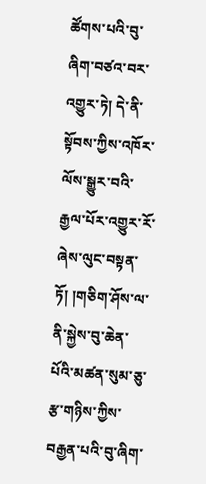ཚོགས་པའི་བུ་ཞིག་བཙའ་བར་འགྱུར་ཏེ། དེ་ནི་སྟོབས་ཀྱིས་འཁོར་ལོས་སྒྱུར་བའི་རྒྱལ་པོར་འགྱུར་རོ་ཞེས་ལུང་བསྟན་ཏོ། །གཅིག་ཤོས་ལ་ནི་སྐྱེས་བུ་ཆེན་ པོའི་མཚན་སུམ་ཅུ་རྩ་གཉིས་ཀྱིས་བརྒྱན་པའི་བུ་ཞིག་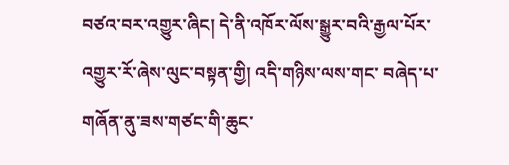བཙའ་བར་འགྱུར་ཞིང། དེ་ནི་འཁོར་ལོས་སྒྱུར་བའི་རྒྱལ་པོར་འགྱུར་རོ་ཞེས་ལུང་བསྟན་གྱི། འདི་གཉིས་ལས་གང་ བཞེད་པ་གཞོན་ནུ་ཟས་གཙང་གི་ཆུང་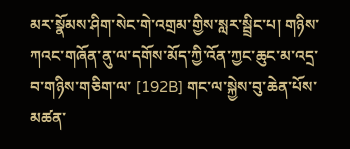མར་སྣོམས་ཤིག་སེང་གེ་འགྲམ་གྱིས་སླར་སྦྲིང་པ། གཉིས་ཀའང་གཞོན་ནུ་ལ་དགོས་མོད་ཀྱི་འོན་ཀྱང་ཆུང་མ་འདྲ་བ་གཉིས་གཅིག་ལ་ [192B] གང་ལ་སྐྱེས་བུ་ཆེན་པོས་མཚན་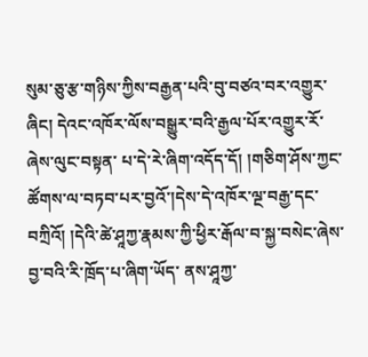སུམ་ཅུ་རྩ་གཉིས་ཀྱིས་བརྒྱན་པའི་བུ་བཙའ་བར་འགྱུར་ཞིང། དེའང་འཁོར་ལོས་བསྒྱུར་བའི་རྒྱལ་པོར་འགྱུར་རོ་ཞེས་ལུང་བསྟན་ པ་དེ་རེ་ཞིག་འདོད་དོ། །གཅིག་ཤོས་ཀྱང་ཚོགས་ལ་བཏབ་པར་བྱའོ་།དེས་དེ་འཁོར་ལྔ་བརྒྱ་དང་བཀྲིའོ། །དེའི་ཚེ་ཤཱཀྱ་རྣམས་ཀྱི་ཕྱིར་རྒོལ་བ་སྐྱ་བསེང་ཞེས་བྱ་བའི་རི་ཁྲོད་པ་ཞིག་ཡོད་ ནས་ཤཱཀྱ་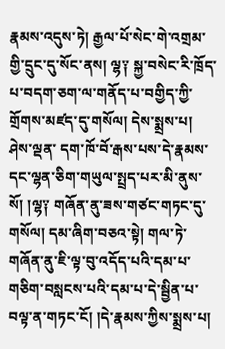རྣམས་འདུས་ཏེ། རྒྱལ་པོ་སེང་གེ་འགྲམ་གྱི་དྲུང་དུ་སོང་ནས། ལྷ༑ སྐྱ་བསེང་རི་ཁྲོད་པ་བདག་ཅག་ལ་གནོད་པ་བགྱིད་ཀྱི་གྲོགས་མཛད་དུ་གསོལ། དེས་སྨྲས་པ། ཤེས་ལྡན་ དག་ཁོ་བོ་རྒས་པས་དེ་རྣམས་དང་ལྷན་ཅིག་གཡུལ་སྤྲད་པར་མི་ནུས་སོ། །ལྷ༑ གཞོན་ནུ་ཟས་གཙང་གཏང་དུ་གསོལ། དམ་ཞིག་བཅའ་སྟེ། གལ་ཏེ་གཞོན་ནུ་ཇི་ལྟ་བུ་འདོད་པའི་དམ་པ་ གཅིག་བསླངས་པའི་དམ་པ་དེ་སྦྱིན་པ་བལྟ་ན་གཏང་ངོ། །དེ་རྣམས་ཀྱིས་སྨྲས་པ།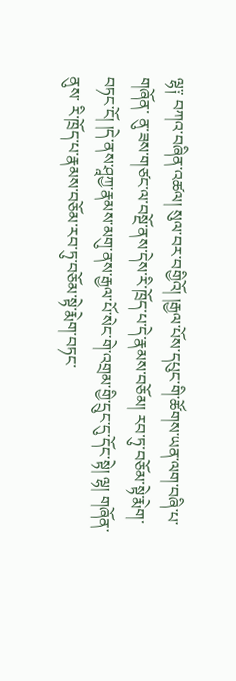ལྷ༑ བཀའ་བཞིན་འཚལ། སུལ་བར་བགྱིའོ། །རྒྱལ་པོས་དཔུང་གི་ཚོགས་ཡན་ལག་བཞི་པ་གཞོན་ ནུ་ཟས་གཙང་ལ་བསྔོ་ནས་དེས་རི་ཁྲོད་པ་དེ་རྣམས་བཅོམ། རབ་ཏུ་བཅོམ་སྟེ་རྨེག་བཏང་ངོ། །དེ་ནས་ཤཱཀྱ་རྣམས་མགུ་ནས་རྒྱལ་པོ་སེང་གེ་འགྲམ་གྱི་དྲུང་དུ་དོང་སྟེ། ལྷ། གཞོན་ནུས་ རི་ཁྲོད་པ་རྣམས་བཅོམ་རབ་ཏུ་བཅོམ་སྟེ་རྨེག་བཏང་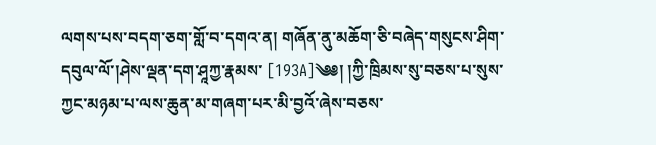ལགས་པས་བདག་ཅག་གློ་བ་དགའ་ན། གཞོན་ནུ་མཆོག་ཅི་བཞེད་གསུངས་ཤིག་དབུལ་ལོ་།ཤེས་ལྡན་དག་ཤཱཀྱ་རྣམས་ [193A]༄༅། །ཀྱི་ཁྲིམས་སུ་བཅས་པ་སུས་ཀྱང་མཉམ་པ་ལས་ཆུན་མ་གཞག་པར་མི་བྱའོ་ཞེས་བཅས་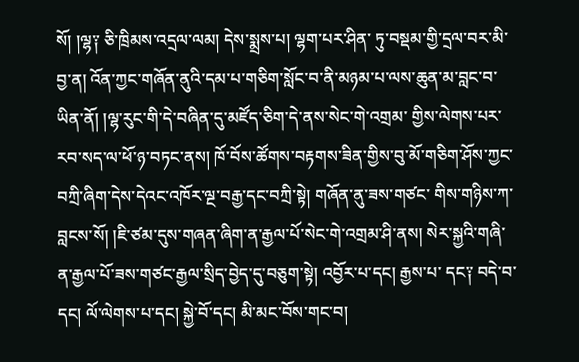སོ། །ལྷ༑ ཅི་ཁྲིམས་འདྲལ་ལམ། དེས་སྨྲས་པ། ལྷག་པར་ཤིན་ ཏུ་བསྡམ་གྱི་དྲལ་བར་མི་བྱ་ན། འོན་ཀྱང་གཞོན་ནུའི་དམ་པ་གཅིག་སློང་བ་ནི་མཉམ་པ་ལས་ཆུན་མ་བླང་བ་ཡིན་ནོ། །ལྷ་རུང་གི་དེ་བཞིན་དུ་མཛོད་ཅིག་དེ་ནས་སེང་གེ་འགྲམ་ གྱིས་ལེགས་པར་རབ་སད་ལ་ཕོ་ཉ་བཏང་ནས། ཁོ་བོས་ཚོགས་བརྟགས་ཟིན་གྱིས་བུ་མོ་གཅིག་ཤོས་ཀྱང་བཀྲི་ཞིག་དེས་དེའང་འཁོར་ལྔ་བརྒྱ་དང་བཀྲི་སྟེ། གཞོན་ནུ་ཟས་གཙང་ གིས་གཉིས་ཀ་བླངས་སོ། །ཇི་ཙམ་དུས་གཞན་ཞིག་ན་རྒྱལ་པོ་སེང་གེ་འགྲམ་ཤི་ནས། སེར་སྐྱའི་གཞི་ན་རྒྱལ་པོ་ཟས་གཙང་རྒྱལ་སྲིད་བྱེད་དུ་བཅུག་སྟེ། འབྱོར་པ་དང། རྒྱས་པ་ དང༑ བདེ་བ་དང། ལོ་ལེགས་པ་དང། སྐྱེ་བོ་དང། མི་མང་བོས་གང་བ།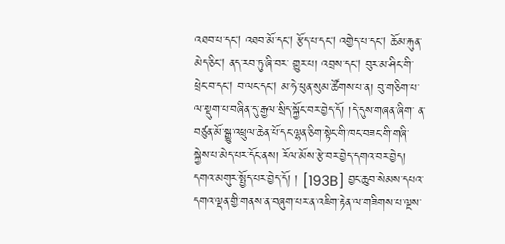འཐབ་པ་དང། འཐབ་མོ་དང། རྩོད་པ་དང། འགྱེད་པ་དང། ཆོམ་རྐུན་མེད་ཅིང། ནད་རབ་ཏུ་ཞི་བར་ གྱུར་པ། འབྲས་དང། བུར་མ་ཤིང་གི་ཕྲེང་བ་དང། བ་ལང་དང། མ་ཧེ་ཕུན་སུམ་ཚོགས་པ་ན། བུ་གཅིག་པ་ལ་སྡུག་པ་བཞིན་དུ་རྒྱལ་སྲིད་སྐྱོང་བར་བྱེད་དོ། །དེ་དུས་གཞན་ཞིག་ ན་བཙུན་མོ་སྒྱུ་འཕྲུལ་ཆེན་པོ་དང་ལྷན་ཅིག་སྟེང་གི་ཁང་བཟང་གི་གཞི་སྐྱེས་པ་མེད་པར་དོང་ནས། རོལ་མོས་རྩེ་བར་བྱེད་དགའ་བར་བྱེད། དགའ་མགུར་སྤྱོད་པར་བྱེད་དོ། ། [193B] བྱང་ཆུབ་སེམས་དཔའ་དགའ་ལྡན་གྱི་གནས་ན་བཞུག་པར་ན་འཇིག་རྟེན་ལ་གཟིགས་པ་ལྔས་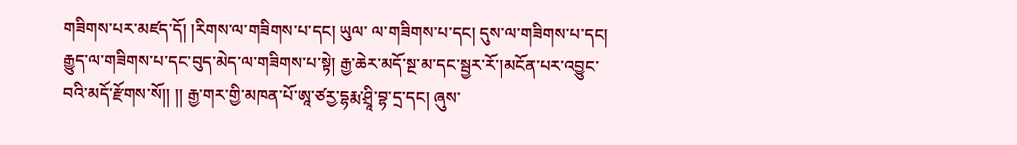གཟིགས་པར་མཛད་དོ། །རིགས་ལ་གཟིགས་པ་དང། ཡུལ་ ལ་གཟིགས་པ་དང། དུས་ལ་གཟིགས་པ་དང། རྒྱུད་ལ་གཟིགས་པ་དང་བུད་མེད་ལ་གཟིགས་པ་སྟེ། རྒྱ་ཆེར་མདོ་སྔ་མ་དང་སྦྱར་རོ་།མངོན་པར་འབྱུང་བའི་མདོ་རྫོགས་སོ།། །། རྒྱ་གར་གྱི་མཁན་པོ་ཨཱ་ཙརྱ་དྷརྨ་ཤྲཱི་བྷ་དྲ་དང། ཞུས་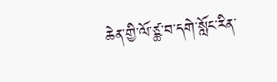ཆེན་གྱི་ལོ་ཙྪ་བ་དགེ་སློང་རིན་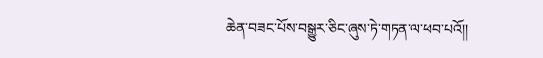ཆེན་བཟང་པོས་བསྒྱུར་ཅིང་ཞུས་ཏེ་གཏན་ལ་ཕབ་པའོ།།